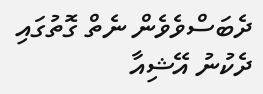ދެބަސްވެވެން ނެތް ގޮތުގައި ދެކުނު އޭޝިއާ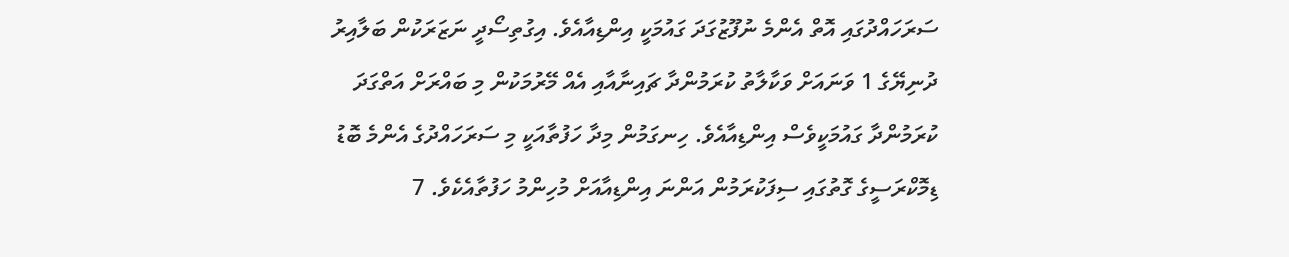ސަރަހައްދުގައި އޮތް އެންމެ ނުފޫޒުގަދަ ގައުމަކީ އިންޑިއާއެވެ. އިގުތިސޯދީ ނަޒަރަކުން ބަލާއިރު ދުނިޔޭގެ 1 ވަނައަށް ވަކާލާތު ކުރަމުންދާ ޗައިނާއާއި އެއް މޭރުމަކުން މި ބައްރަށް އަތްގަދަ ކުރަމުންދާ ގައުމަކީވެސް އިންޑިއާއެވެ. ހިނގަމުން މިދާ ހަފުތާއަކީ މި ސަރަހައްދުގެ އެންމެ ބޮޑު ޑިމޮކްރަސީގެ ގޮތުގައި ސިފަކުރަމުން އަންނަ އިންޑިއާއަށް މުހިންމު ހަފުތާއެކެވެ. 7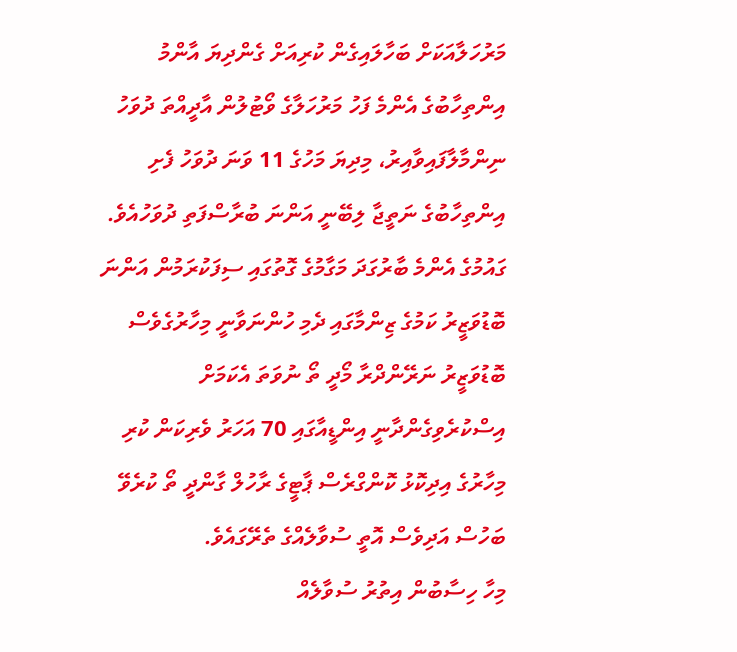މަރުހަލާއަކަށް ބަހާލައިގެން ކުރިއަށް ގެންދިޔަ އާންމު އިންތިހާބުގެ އެންމެ ފަހު މަރުހަލާގެ ވޯޓުލުން އާދީއްތަ ދުވަހު ނިންމާލާފައިވާއިރު، މިދިޔަ މަހުގެ 11 ވަނަ ދުވަހު ފެށި އިންތިހާބުގެ ނަތީޖާ ލިބޭނީ އަންނަ ބުރާސްފަތި ދުވަހުއެވެ.
ގައުމުގެ އެންމެ ބާރުގަދަ މަގާމުގެ ގޮތުގައި ސިފަކުރަމުން އަންނަ ބޮޑުވަޒީރު ކަމުގެ ޒިންމާގައި ދެމި ހުންނަވާނީ މިހާރުގެވެސް ބޮޑުވަޒީރު ނަރޭންދްރާ މޯދީ ތޯ ނުވަތަ އެކަމަށް އިސްކުރެވިގެންދާނީ އިންޑީއާގައި 70 އަހަރު ވެރިކަން ކުރި މިހާރުގެ އިދިކޮޅު ކޮންގްރެސް ޕާޓީގެ ރާހުލް ގާންދީ ތޯ ކުރެވޭ ބަހުސް އަދިވެސް އޮތީ ސުވާލެއްގެ ތެރޭގައެވެ.
މިހާ ހިސާބުން އިތުރު ސުވާލެއް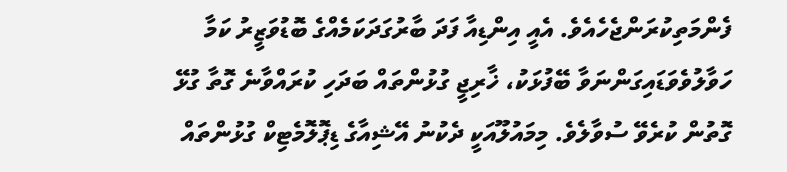ފެންމަތިކުރަންޖެހެއެވެ. އެއީ އިންޑިއާ ފަދަ ބާރުގަދަކަމެއްގެ ބޮޑުވަޒީރު ކަމާ ހަވާލުވެވަޑައިގަންނަވާ ބޭފުޅަކު، ޚާރިޖީ ގުޅުންތައް ބަދަހި ކުރައްވާނެ ގޮތާ ގުޅޭ ގޮތުން ކުރެވޭ ސުވާލެވެ. މިމައުލޫއަކީ ދެކުނު އޭޝިއާގެ ޑިޕޮލޮމެޓިކް ގުޅުންތައް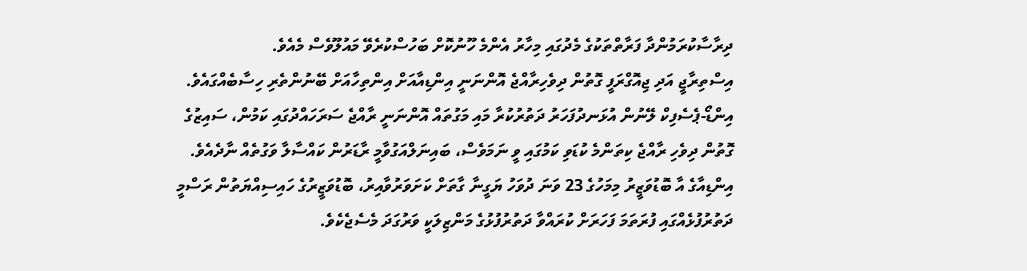ދިރާސާކުރަމުންދާ ފަރާތްތަކުގެ މެދުގައި މިހާރު އެންމެ ހޫނުކޮށް ބަހުސްކުރެވޭ މައުލޫވެސް މެއެވެ.
އިސްތިރާޖީ އަދި ޖިއޮގްރަފީ ގޮތުން ދިވެހިރާއްޖެ އޮންނަނީ އިންޑިއާއަށް އިންތިހާއަށް ބޭނުންތެރި ހިސާބެއްގައެވެ. އިންޑޯ-ޕެސެފިކް ލޭނުން އުޅަނދުފަހަރު ދަތުރުކުރާ މައި މަގުތައް އޮންނަނީ ރާއްޖެ ސަރަހައްދުގައި ކަމުން، ސައިޒުގެ ގޮތުން ދިވެހި ރާއްޖެ ކިތަންމެ ކުޑަވި ކަމުގައި ވީ ނަމަވެސް، ބައިނަލްއަގުވާމީ ރާޑަރުން ކައްސާލާ ވަގުތެއް ނާދެއެވެ.
އިންޑިއާގެ އާ ބޮޑުވަޒީރު މިމަހުގެ 23 ވަނަ ދުވަހު ޔަގީނާ ގާތަށް ކަށަވަރުވާއިރު، ބޮޑުވަޒީރުގެ ހައިސިއްޔަތުން ރަސްމީ ދަތުރުފުޅެއްގައި ފުރަތަމަ ފަހަރަށް ކުރައްވާ ދަތުރުފުޅުގެ މަންޒިލަކީ ވަރުގަދަ މެސެޖެކެވެ.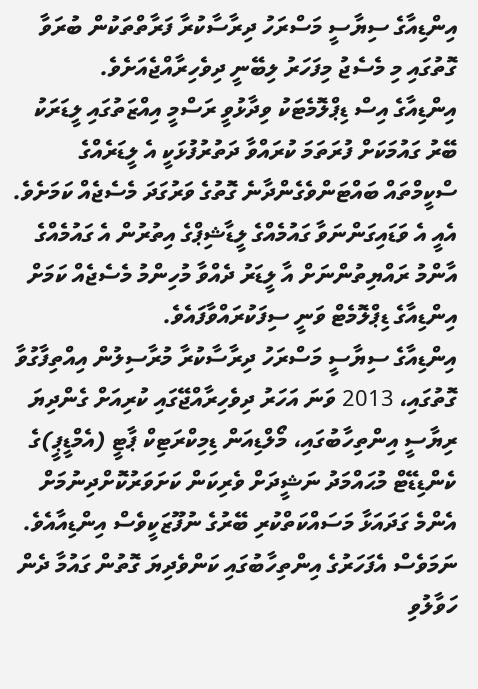އިންޑިއާގެ ސިޔާސީ މަސްރަހު ދިރާސާކުރާ ފަރާތްތަކުން ބުރަވާ ގޮތުގައި މި މެސެޖު މިފަހަރު ލިބޭނީ ދިވެހިރާއްޖެއަށެވެ.
އިންޑިއާގެ އިސް ޑިޕްލޮމެޓަކު ވިދާޅުވީ ރަސްމީ އިއްޒަތުގައި ލީޑަރަކު ބޭރު ގައުމަކަށް ފުރަތަމަ ކުރައްވާ ދަތުރުފުޅަކީ އެ ލީޑަރެއްގެ ސްކީމްތައް ބައްޓަންވެގެންދާނެ ގޮތުގެ ވަރުގަދަ މެސެޖެއް ކަމަށެވެ. އެއީ އެ ވަޑައިގަންނަވާ ގައުމެއްގެ ލީޑާޝިޕްގެ އިތުރުން އެ ގައުމެއްގެ އާންމު ރައްޔިތުންނަށް އާ ލީޑަރު ދެއްވާ މުހިންމު މެސެޖެއް ކަމަށް އިންޑިއާގެ ޑިޕްލޮމެޓް ވަނީ ސިފަކުރައްވާފައެވެ.
އިންޑިއާގެ ސިޔާސީ މަސްރަހު ދިރާސާކުރާ މުރާސިލުން އިއްތިފާގުވާ ގޮތުގައި، 2013 ވަނަ އަހަރު ދިވެހިރާއްޖޭގައި ކުރިއަށް ގެންދިޔަ ރިޔާސީ އިންތިހާބުގައި، މޯލްޑިއަން ޑިމިކްރަޓިކް ޕާޓީ (އެމްޑީޕީ)ގެ ކެންޑިޑޭޓް މުޙައްމަދު ނަޝީދަށް ވެރިކަން ކަށަވަރުކޮށްދިނުމަށް އެންމެ ގަދައަޅާ މަސައްކަތްކުރި ބޭރުގެ ނުފޫޒަކީވެސް އިންޑިއާއެވެ. ނަމަވެސް އެފަހަރުގެ އިންތިހާބުގައި ކަންވެދިޔަ ގޮތުން ގައުމާ ދެން ހަވާލުވި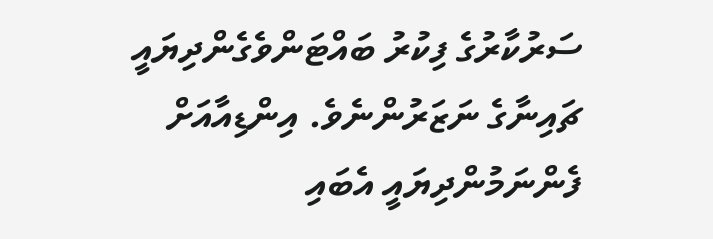ސަރުކާރުގެ ފިކުރު ބައްޓަންވެގެންދިޔައީ ޗައިނާގެ ނަޒަރުންނެވެ. އިންޑިއާއަށް ފެންނަމުންދިޔައީ އެބައި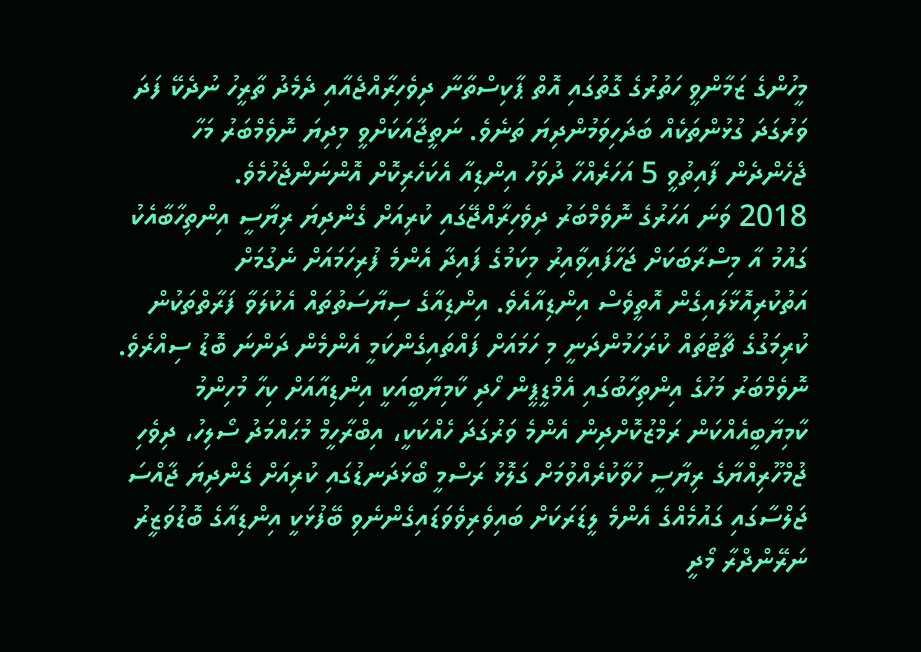މީހުންގެ ޒަމާންވީ ހަތުރުގެ ގޮތުގައި އޮތް ޕާކިސްތާނާ ދިވެހިރާއްޖެއާއި ދެމެދު ތާރީހު ނުދެކޭ ފަދަ ވަރުގަދަ ގުޅުންތަކެއް ބަދަހިވަމުންދިޔަ ތަނެވެ. ނަތީޖާއަކަށްވީ މިދިޔަ ނޮވެމްބަރު މަހާ ޖެހެންދެން ފާއިތުވީ 5 އަހަރެއްހާ ދުވަހު އިންޑިއާ އެކަހެރިކޮށް އޮންނަންޖެހުމެވެ.
2018 ވަނަ އަހަރުގެ ނޮވެމްބަރު ދިވެހިރާއްޖޭގައި ކުރިއަށް ގެންދިޔަ ރިޔާސީ އިންތިހާބާއެކު ގައުމު އާ މިސްރާބަކަށް ޖަހާފައިވާއިރު މިކަމުގެ ފައިދާ އެންމެ ފުރިހަމައަށް ނެގުމަށް އަތުކުރިއޮޅާލައިގެން އޮތީވެސް އިންޑިއާއެވެ. އިންޑިއާގެ ސިޔާސަތުތައް އެކުލަވާ ފަރާތްތަކުން ކުރިމަގުގެ ޗާޓުތައް ކުރަހަމުންދަނީ މި ހަމައަށް ފައްތައިގެންކަމީ އެންމެން ދަންނަ ބޮޑު ސިއްރެވެ.
ނޮވެމްބަރު މަހުގެ އިންތިހާބުގައި އެމްޑީޕީން ހޯދި ކާމިޔާބީއަކީ އިންޑިއާއަށް ކިހާ މުހިންމު ކާމިޔާބީއެއްކަން ރަމްޒުކޮށްދިން އެންމެ ވަރުގަދަ ހެއްކަކީ، އިބްރާހީމް މުޙައްމަދު ސޯލިހު، ދިވެހި ޖުމްހޫރިއްޔާގެ ރިޔާސީ ހުވާކުރެއްވުމަށް ގަލޮޅު ރަސްމީ ބޯޅަދަނޑުގައި ކުރިއަށް ގެންދިޔަ ޖާއްސަ ޖަލްސާގައި ގައުމެއްގެ އެންމެ ލީޑަރަކަށް ބައިވެރިވެވަޑައިގެންނެވި ބޭފުޅަކީ އިންޑިއާގެ ބޮޑުވަޒީރު ނަރޭންދްރާ މޯދީ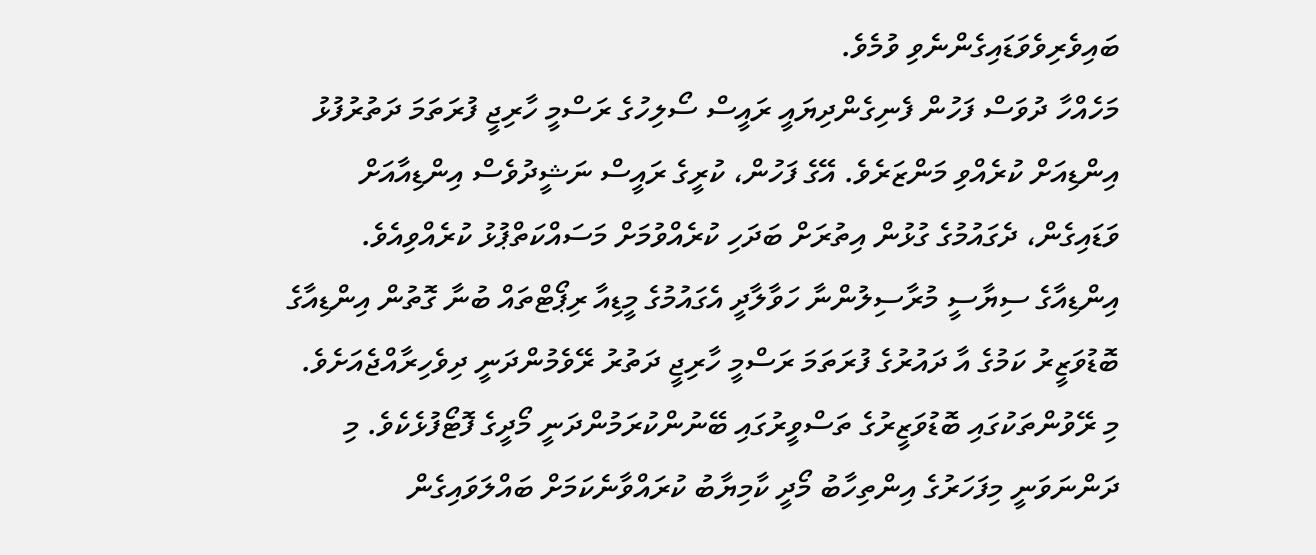ބައިވެރިވެވަޑައިގެންނެވި ވުމެވެ.
މަހެއްހާ ދުވަސް ފަހުން ފެނިގެންދިޔައީ ރައީސް ސޯލިހުގެ ރަސްމީ ހާރިޖީ ފުރަތަމަ ދަތުރުފުޅު އިންޑިއަށް ކުރެއްވި މަންޒަރެވެ. އޭގެ ފަހުން، ކުރީގެ ރައީސް ނަޝީދުވެސް އިންޑިއާއަށް ވަޑައިގެން، ދެގައުމުގެ ގުޅުން އިތުރަށް ބަދަހި ކުރެއްވުމަށް މަސައްކަތްޕުޅު ކުރެއްވިއެވެ.
އިންޑިއާގެ ސިޔާސީ މުރާސިލުންނާ ހަވާލާދީ އެގައުމުގެ މީޑިއާ ރިޕޯޓްތައް ބުނާ ގޮތުން އިންޑިއާގެ ބޮޑުވަޒީރު ކަމުގެ އާ ދައުރުގެ ފުރަތަމަ ރަސްމީ ހާރިޖީ ދަތުރު ރޭވެމުންދަނީ ދިވެހިރާއްޖެއަށެވެ. މި ރޭވުންތަކުގައި ބޮޑުވަޒީރުގެ ތަސްވީރުގައި ބޭނުންކުރަމުންދަނީ މޯދީގެ ފޮޓޯފުޅެކެވެ. މި ދަންނަވަނީ މިފަހަރުގެ އިންތިހާބު މޯދީ ކާމިޔާބު ކުރައްވާނެކަމަށް ބައްލަވައިގެން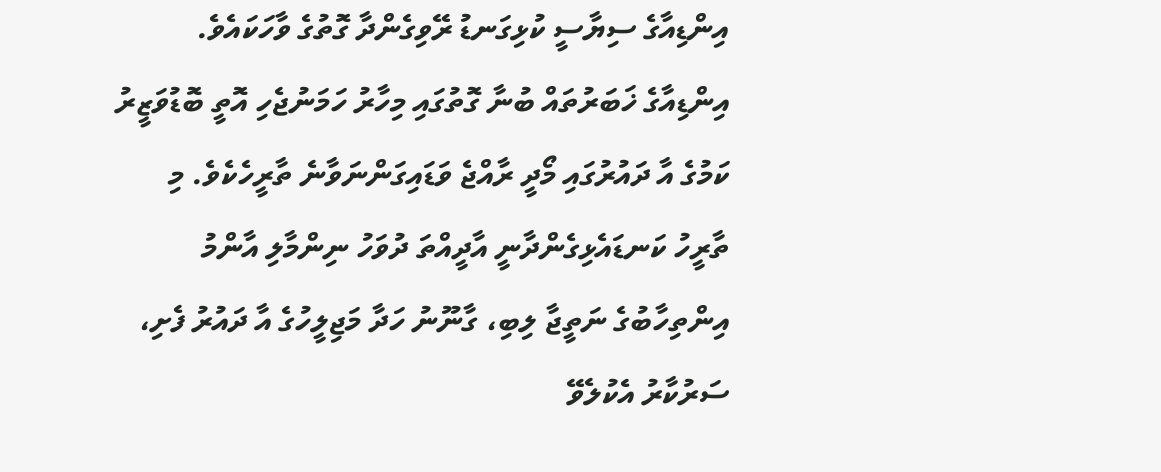އިންޑިއާގެ ސިޔާސީ ކުޅިގަނޑު ރޭވިގެންދާ ގޮތުގެ ވާހަކައެވެ.
އިންޑިއާގެ ޚަބަރުތައް ބުނާ ގޮތުގައި މިހާރު ހަމަނުޖެހި އޮތީ ބޮޑުވަޒީރު ކަމުގެ އާ ދައުރުގައި މޯދީ ރާއްޖެ ވަޑައިގަންނަވާނެ ތާރީހެކެވެ. މި ތާރީހު ކަނޑައެޅިގެންދާނީ އާދީއްތަ ދުވަހު ނިންމާލި އާންމު އިންތިހާބުގެ ނަތީޖާ ލިބި، ގާނޫނު ހަދާ މަޖިލީހުގެ އާ ދައުރު ފެށި، ސަރުކާރު އެކުލެވޭ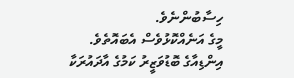ހިސާބުންނެވެ.
މީގެ އަނެއްކޮޅުވެސް އެބައޮތެވެ. އިންޑިއާގެ ބޮޑުވަޒީރު ކަމުގެ އާދައުރަކާ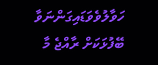ހަވާލުވެވަޑައިގަންނަވާ ބޭފުޅަކަށް ރާއްޖެ މާ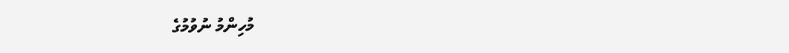މުހިންމު ނުވުމުގެ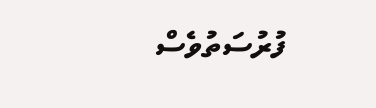ފުރުސަތުވެސް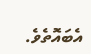އެބައޮތެވެ.